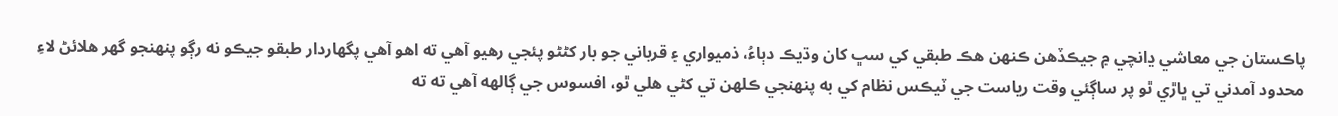پاڪستان جي معاشي ڍانچي ۾ جيڪڏهن ڪنهن هڪ طبقي کي سڀ کان وڌيڪ دٻاءُ، ذميواري ۽ قرباني جو بار کڻڻو پئجي رهيو آهي ته اهو آهي پگهاردار طبقو جيڪو نه رڳو پنهنجو گهر هلائڻ لاءِ محدود آمدني تي ڀاڙي ٿو پر ساڳئي وقت رياست جي ٽيڪس نظام کي به پنهنجي ڪلهن تي کڻي هلي ٿو، افسوس جي ڳالهه آھي ته ته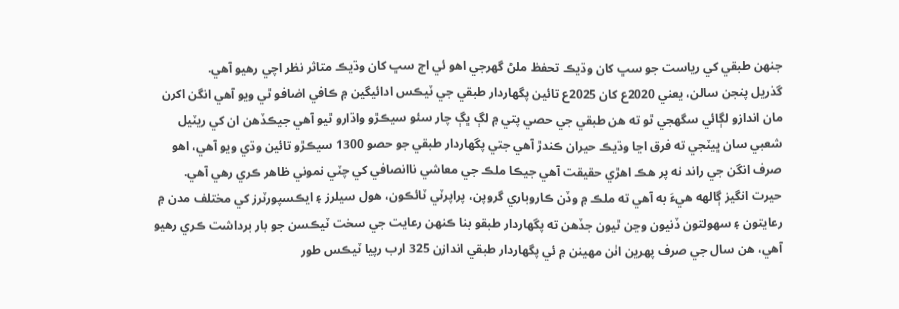جنهن طبقي کي رياست جو سڀ کان وڌيڪ تحفظ ملڻ گهرجي اهو ئي اڄ سڀ کان وڌيڪ متاثر نظر اچي رهيو آهي.
گذريل پنجن سالن، يعني 2020ع کان 2025ع تائين پگهاردار طبقي جي ٽيڪس ادائيگين ۾ ڪافي اضافو ٿي ويو آهي انگن اکرن مان اندازو لڳائي سگهجي ٿو ته هن طبقي جي حصي پتي ۾ لڳ ڀڳ چار سئو سيڪڙو واڌارو ٿيو آهي جيڪڏهن ان کي ريٽيل شعبي سان ڀيٽجي ته فرق اڃا وڌيڪ حيران ڪندڙ آهي جتي پگهاردار طبقي جو حصو 1300 سيڪڙو تائين وڌي ويو آهي، اهو صرف انگن جي راند نه پر هڪ اهڙي حقيقت آهي جيڪا ملڪ جي معاشي ناانصافي کي چٽي نموني ظاهر ڪري رهي آهي.
حيرت انگيز ڳالهه هيءَ به آهي ته ملڪ ۾ وڏن ڪاروباري گروپن، پراپرٽي ٽائڪون، هول سيلرز ۽ ايڪسپورٽرز کي مختلف مدن ۾ رعايتون ۽ سهولتون ڏنيون وڃن ٿيون جڏهن ته پگهاردار طبقو بنا ڪنهن رعايت جي سخت ٽيڪسن جو بار برداشت ڪري رهيو آهي، هن سال جي صرف پهرين اٺن مهينن ۾ ئي پگهاردار طبقي اندازن 325 ارب رپيا ٽيڪس طور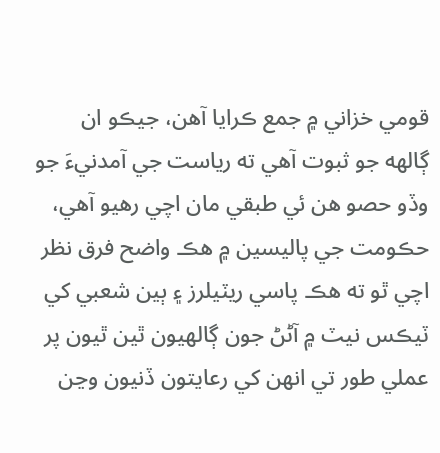قومي خزاني ۾ جمع ڪرايا آهن، جيڪو ان ڳالهه جو ثبوت آهي ته رياست جي آمدنيءَ جو وڏو حصو هن ئي طبقي مان اچي رهيو آهي،
حڪومت جي پاليسين ۾ هڪ واضح فرق نظر اچي ٿو ته هڪ پاسي ريٽيلرز ۽ ٻين شعبي کي ٽيڪس نيٽ ۾ آڻڻ جون ڳالهيون ٿين ٿيون پر عملي طور تي انهن کي رعايتون ڏنيون وڃن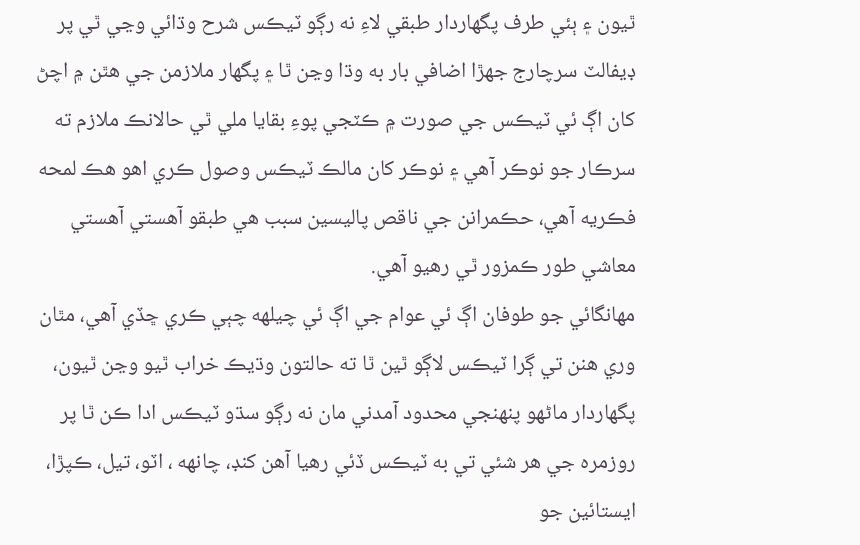ٿيون ۽ ٻئي طرف پگهاردار طبقي لاءِ نه رڳو ٽيڪس شرح وڌائي وڃي ٿي پر ڊيفالٽ سرچارج جهڙا اضافي بار به وڌا وڃن ٿا ۽ پگهار ملازمن جي هٿن ۾ اچڻ کان اڳ ئي ٽيڪس جي صورت ۾ ڪٽجي پوءِ بقايا ملي ٿي حالانڪ ملازم ته سرڪار جو نوڪر آهي ۽ نوڪر کان مالڪ ٽيڪس وصول ڪري اهو هڪ لمحه فڪريه آهي، حڪمرانن جي ناقص پاليسين سبب هي طبقو آهستي آهستي معاشي طور ڪمزور ٿي رهيو آهي.
مهانگائي جو طوفان اڳ ئي عوام جي اڳ ئي چيلھه چٻي ڪري ڇڏي آهي، مٿان وري هنن تي ڳرا ٽيڪس لاڳو ٿين ٿا ته حالتون وڌيڪ خراب ٿيو وڃن ٿيون، پگهاردار ماڻهو پنهنجي محدود آمدني مان نه رڳو سڌو ٽيڪس ادا ڪن ٿا پر روزمره جي هر شئي تي به ٽيڪس ڏئي رهيا آهن کنڊ، چانھه ، اٽو، تيل، ڪپڙا، ايستائين جو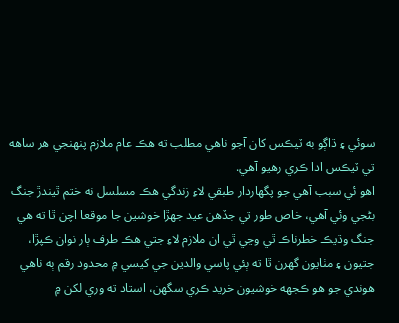سوئي ۽ ڌاڳو به ٽيڪس کان آجو ناهي مطلب ته هڪ عام ملازم پنهنجي هر ساهه تي ٽيڪس ادا ڪري رهيو آهي.
اهو ئي سبب آهي جو پگهاردار طبقي لاءِ زندگي هڪ مسلسل نه ختم ٿيندڙ جنگ بڻجي وئي آهي، خاص طور تي جڏهن عيد جهڙا خوشين جا موقعا اچن ٿا ته هي جنگ وڌيڪ خطرناڪ ٿي وڃي ٿي ان ملازم لاءِ جتي هڪ طرف ٻار نوان ڪپڙا، جتيون ۽ مٺايون گهرن ٿا ته ٻئي پاسي والدين جي کيسي ۾ محدود رقم ٻه ناهي هوندي جو هو ڪجهه خوشيون خريد ڪري سگهن، استاد ته وري لکن ۾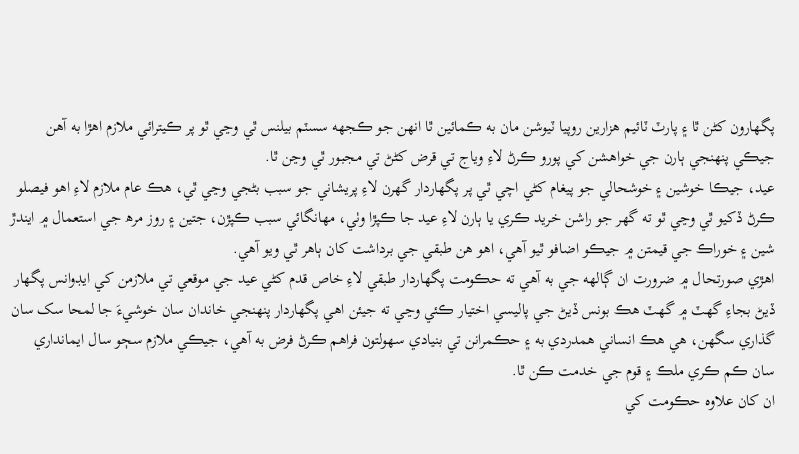پگهارون کڻن ٿا ۽ پارٽ ٽائيم هزارين روپيا ٽيوشن مان به ڪمائين ٿا انهن جو ڪجهه سسٽم بيلنس ٿي وڃي ٿو پر ڪيترائي ملازم اهڙا به آهن جيڪي پنهنجي ٻارن جي خواهشن کي پورو ڪرڻ لاءِ وياج تي قرض کڻڻ تي مجبور ٿي وڃن ٿا.
عيد، جيڪا خوشين ۽ خوشحالي جو پيغام کڻي اچي ٿي پر پگهاردار گهرن لاءِ پريشاني جو سبب بڻجي وڃي ٿي، هڪ عام ملازم لاءِ اهو فيصلو ڪرڻ ڏکيو ٿي وڃي ٿو ته گهر جو راشن خريد ڪري يا ٻارن لاءِ عيد جا ڪپڙا وٺي، مهانگائي سبب ڪپڙن، جتين ۽ روز مرھ جي استعمال ۾ ايندڙ شين ۽ خوراڪ جي قيمتن ۾ جيڪو اضافو ٿيو آهي، اهو هن طبقي جي برداشت کان ٻاهر ٿي ويو آهي.
اهڙي صورتحال ۾ ضرورت ان ڳالهه جي به آهي ته حڪومت پگهاردار طبقي لاءِ خاص قدم کڻي عيد جي موقعي تي ملازمن کي ايڊوانس پگهار ڏيڻ بجاءِ گهٽ ۾ گهٽ هڪ بونس ڏيڻ جي پاليسي اختيار ڪئي وڃي ته جيئن اهي پگهاردار پنهنجي خاندان سان خوشيءَ جا لمحا سک سان گذاري سگهن، هي هڪ انساني همدردي به ۽ حڪمرانن تي بنيادي سهولتون فراهم ڪرڻ فرض به آهي، جيڪي ملازم سڄو سال ايمانداري سان ڪم ڪري ملڪ ۽ قوم جي خدمت ڪن ٿا.
ان کان علاوه حڪومت کي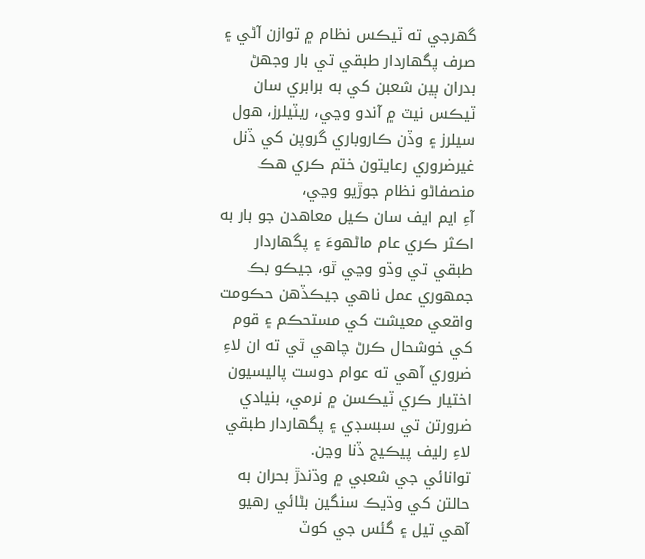گهرجي ته ٽيڪس نظام ۾ توازن آڻي ۽ صرف پگهاردار طبقي تي بار وجهڻ بدران ٻين شعبن کي به برابري سان ٽيڪس نيٽ ۾ آندو وڃي، ريٽيلرز، هول سيلرز ۽ وڏن ڪاروباري گروپن کي ڏنل غيرضروري رعايتون ختم ڪري هڪ منصفاڻو نظام جوڙيو وڃي،
آءِ ايم ايف سان ڪيل معاهدن جو بار به اڪثر ڪري عام ماڻهوءَ ۽ پگهاردار طبقي تي وڌو وڃي ٿو، جيڪو بڪ جمهوري عمل ناهي جيڪڏهن حڪومت واقعي معيشت کي مستحڪم ۽ قوم کي خوشحال ڪرڻ چاهي ٿي ته ان لاءِ ضروري آهي ته عوام دوست پاليسيون اختيار ڪري ٽيڪسن ۾ نرمي، بنيادي ضرورتن تي سبسڊي ۽ پگهاردار طبقي لاءِ رليف پيڪيج ڏنا وڃن.
توانائي جي شعبي ۾ وڌندڙ بحران به حالتن کي وڌيڪ سنگين بڻائي رهيو آهي تيل ۽ گئس جي کوٽ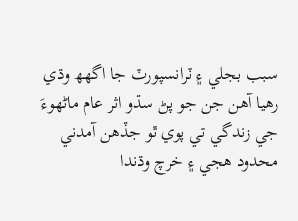سبب بجلي ۽ ٽرانسپورٽ جا اگهھ وڌي رهيا آهن جن جو پڻ سڌو اثر عام ماڻهوءَ جي زندگي تي پوي ٿو جڏهن آمدني محدود هجي ۽ خرچ وڌندا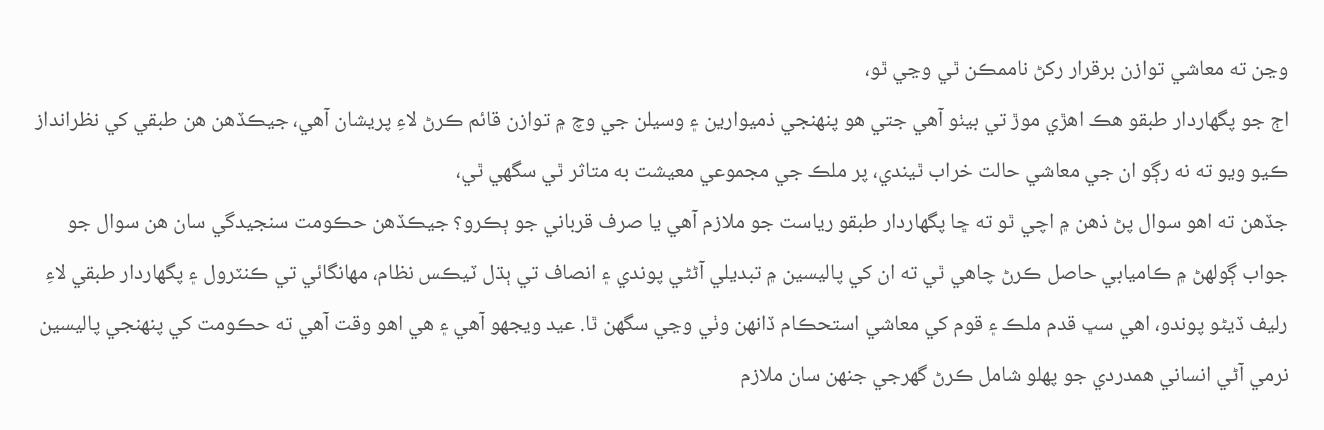وڃن ته معاشي توازن برقرار رکڻ ناممڪن ٿي وڃي ٿو،
اڄ جو پگهاردار طبقو هڪ اهڙي موڙ تي بيٺو آهي جتي هو پنهنجي ذميوارين ۽ وسيلن جي وچ ۾ توازن قائم ڪرڻ لاءِ پريشان آهي، جيڪڏهن هن طبقي کي نظرانداز ڪيو ويو ته نه رڳو ان جي معاشي حالت خراب ٿيندي، پر ملڪ جي مجموعي معيشت به متاثر ٿي سگهي ٿي،
جڏهن ته اهو سوال پڻ ذهن ۾ اچي ٿو ته ڇا پگهاردار طبقو رياست جو ملازم آهي يا صرف قرباني جو ٻڪرو؟ جيڪڏهن حڪومت سنجيدگي سان هن سوال جو جواب ڳولهڻ ۾ ڪاميابي حاصل ڪرڻ چاهي ٿي ته ان کي پاليسين ۾ تبديلي آڻڻي پوندي ۽ انصاف تي ٻڌل ٽيڪس نظام، مهانگائي تي ڪنٽرول ۽ پگهاردار طبقي لاءِ رليف ڏيڻو پوندو، اهي سڀ قدم ملڪ ۽ قوم کي معاشي استحڪام ڏانهن وٺي وڃي سگهن ٿا. عيد ويجهو آهي ۽ هي اهو وقت آهي ته حڪومت کي پنهنجي پاليسين نرمي آڻي انساني همدردي جو پهلو شامل ڪرڻ گهرجي جنهن سان ملازم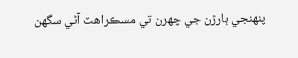پنهنجي ٻارڙن جي چهرن تي مسڪراهٽ آڻي سگهن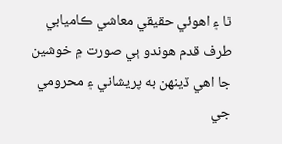ٿا ۽ اهوئي حقيقي معاشي ڪاميابي طرف قدم هوندو ٻي صورت ۾ خوشين جا اهي ڏينهن به پريشاني ۽ محرومي جي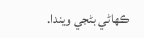ڪهاڻي بڻجي ويندا.